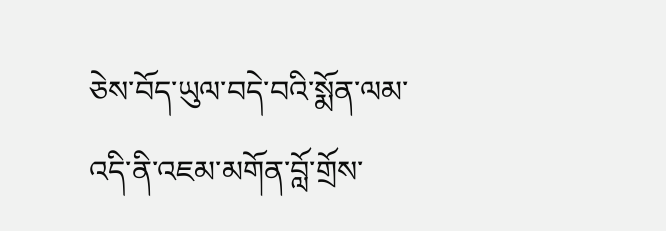ཅེས་བོད་ཡུལ་བདེ་བའི་སྨོན་ལམ་འདི་ནི་འཇམ་མགོན་བློ་གྲོས་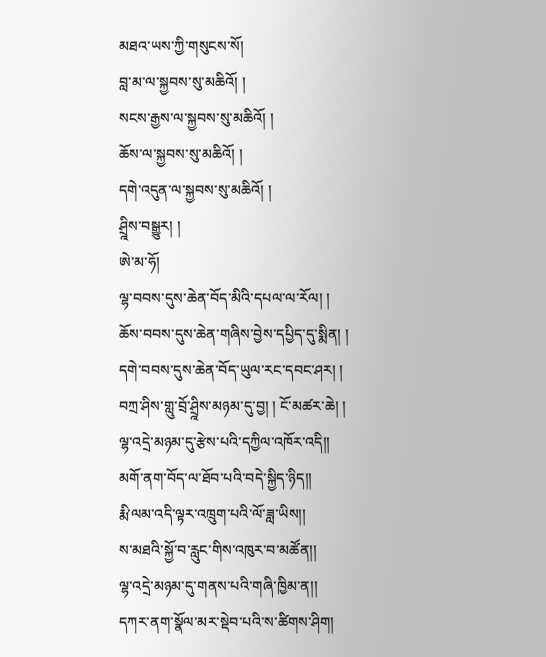མཐའ་ཡས་ཀྱི་གསུངས་སོ།
བླ་མ་ལ་སྐྱབས་སུ་མཆིའོ། །
སངས་རྒྱས་ལ་སྐྱབས་སུ་མཆིའོ། །
ཆོས་ལ་སྐྱབས་སུ་མཆིའོ། །
དགེ་འདུན་ལ་སྐྱབས་སུ་མཆིའོ། །
ཤྲྰིས་བསྒྱུར། །
ཨེ་མ་ཧོ།
ལྷ་བབས་དུས་ཆེན་བོད་མིའི་དཔལ་ལ་རོལ། །
ཆོས་བབས་དུས་ཆེན་གཞིས་བྱེས་དཔྱིད་དུ་སྨིན། །
དགེ་བབས་དུས་ཆེན་བོད་ཡུལ་རང་དབང་ཤར། །
བཀྲ་ཤིས་གླུ་བྲོ་ཤྲྰིས་མཉམ་དུ་བྱ། ། ངོ་མཚར་ཆེ། །
ལྷ་འདྲེ་མཉམ་དུ་རྩེས་པའི་དཀྱིལ་འཁོར་འདི།།
མགོ་ནག་བོད་ལ་ཐོབ་པའི་བདེ་སྐྱིད་ཉིད།།
རྨི་ལམ་འདི་ལྟར་འཁྲུག་པའི་ལོ་ཟླ་ཡིས།།
ས་མཐའི་སྐྱོ་བ་རླུང་གིས་འཁུར་བ་མཚོན།།
ལྷ་འདྲེ་མཉམ་དུ་གནས་པའི་གཞི་ཁྱིམ་ན།།
དཀར་ནག་སྣོལ་མར་སྡེབ་པའི་ས་ཚིགས་ཤིག།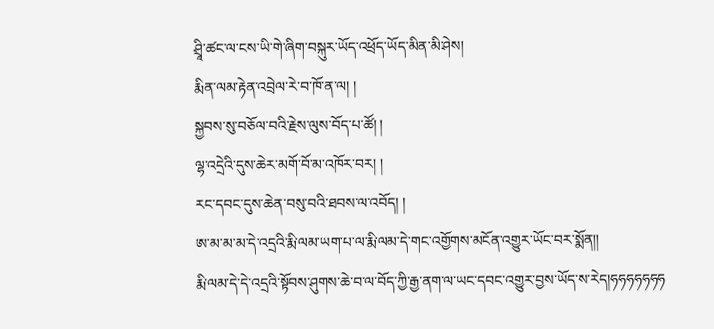ཤྲཱི་ཚང་ལ་ངས་ཡི་གེ་ཞིག་བསྐུར་ཡོད་འཕྲོད་ཡོད་མིན་མི་ཤེས།
རྨིན་ལམ་རྟེན་འབྲེལ་རེ་བ་ཁོ་ན་ལ། །
སྐྱབས་སུ་བཅོལ་བའི་རྗེས་ལུས་བོད་པ་ཚོ། །
ལྷ་འདྲེའི་དུས་ཆེར་མགོ་བོ་མ་འཁོར་བར། །
རང་དབང་དུས་ཆེན་བསུ་བའི་ཐབས་ལ་འབོད། །
ཨ་མ་མ་མ་དེ་འདྲའི་རྨི་ལམ་ཡག་པ་ལ་རྨི་ལམ་དེ་གང་འགྱོགས་མངོན་འགྱུར་ཡོང་བར་སྨོན།།
རྨི་ལམ་དེ་དེ་འདྲའི་སྟོབས་ཤུགས་ཆེ་བ་ལ་བོད་ཀྱི་རྒྱ་ནག་ལ་ཡང་དབང་འགྱུར་བྱས་ཡོད་ས་རེད།ཧཧཧཧཧཧཧ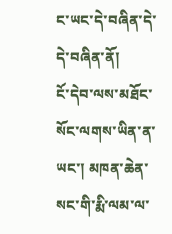ང་ཡང་དེ་བཞིན་དེ་དེ་བཞིན་ནོ།
ངོ་དེབ་ལས་མཐོང་སོང་ལགས་ཡིན་ན་ཡང་། མཁན་ཆེན་སང་གི་རྨི་ལམ་ལ་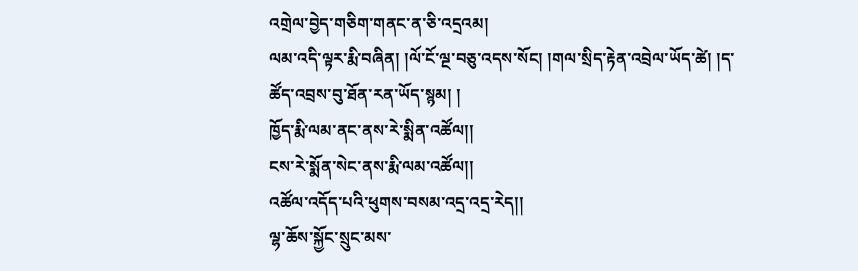འགྲེལ་བྱེད་གཅིག་གནང་ན་ཅི་འདྲའམ།
ལམ་འདི་ལྟར་རྨི་བཞིན། །ལོ་ངོ་ལྔ་བཅུ་འདས་སོང། །གལ་སྲིད་རྟེན་འབྲེལ་ཡོད་ཚེ། །ད་ཚོད་འབྲས་བུ་ཐོན་རན་ཡོད་སྙམ། །
ཁྱོད་རྨི་ལམ་ནང་ནས་རེ་སྨིན་འཚོལ།།
ངས་རེ་སྨོན་སེང་ནས་རྨི་ལམ་འཚོལ།།
འཚོལ་འདོད་པའི་ཕུགས་བསམ་འདྲ་འདྲ་རེད།།
ལྷ་ཆོས་སྐྱོང་སྲུང་མས་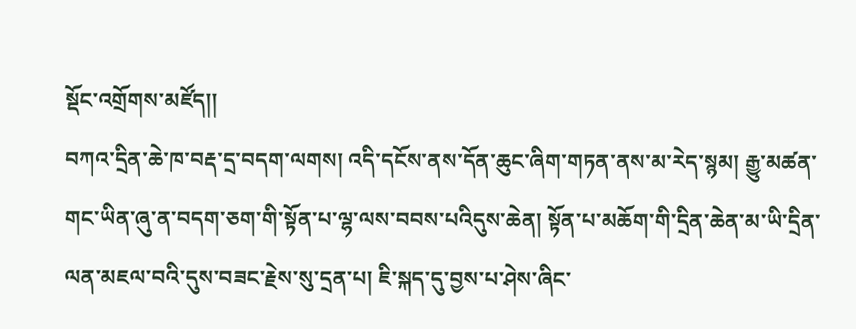སྡོང་འགྲོགས་མཛོད།།
བཀའ་དྲིན་ཆེ་ཁ་བརྡ་དྲ་བདག་ལགས། འདི་དངོས་ནས་དོན་ཆུང་ཞིག་གཏན་ནས་མ་རེད་སྙམ། རྒྱུ་མཚན་གང་ཡིན་ཞུ་ན་བདག་ཅག་གི་སྟོན་པ་ལྷ་ལས་བབས་པའིདུས་ཆེན། སྟོན་པ་མཆོག་གི་དྲིན་ཆེན་མ་ཡི་དྲིན་ལན་མཇལ་བའི་དུས་བཟང་རྗེས་སུ་དྲན་པ། ཇི་སྐད་དུ་བྱས་པ་ཤེས་ཞིང་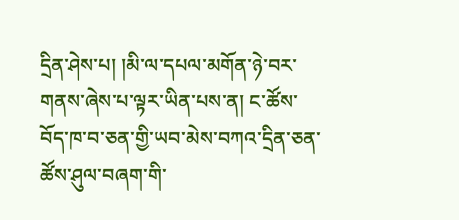དྲིན་ཤེས་པ། །མི་ལ་དཔལ་མགོན་ཉེ་བར་གནས་ཞེས་པ་ལྟར་ཡིན་པས་ན། ང་ཚོས་བོད་ཁ་བ་ཅན་གྱི་ཡབ་མེས་བཀའ་དྲིན་ཅན་ཚོས་ཤུལ་བཞག་གི་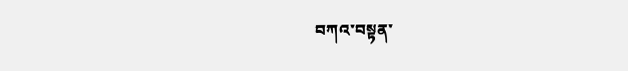བཀའ་བསྟན་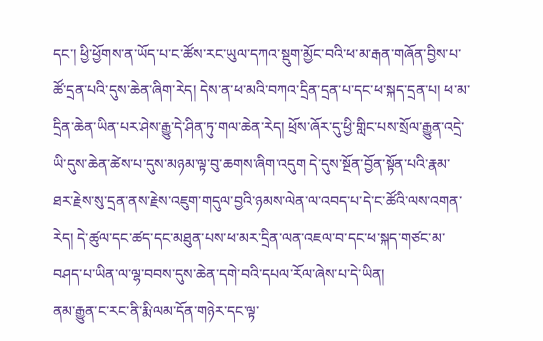དང་། ཕྱི་ཕྱོགས་ན་ཡོད་པ་ང་ཚོས་རང་ཡུལ་དཀའ་སྡུག་མྱོང་བའི་ཕ་མ་རྒན་གཞོན་བྱིས་པ་ཚོ་དྲན་པའི་དུས་ཆེན་ཞིག་རེད། དེས་ན་ཕ་མའི་བཀའ་དྲིན་དྲན་པ་དང་ཕ་སྐད་དྲན་པ། ཕ་མ་དྲིན་ཆེན་ཡིན་པར་ཤེས་རྒྱུ་དེ་ཤིན་ཏུ་གལ་ཆེན་རེད། ཕྲོས་ཞོར་དུ་ཕྱི་གླིང་པས་སྲོལ་རྒྱུན་འདྲེ་ཡི་དུས་ཆེན་ཚེས་པ་དུས་མཉམ་ལྟ་བུ་ཆགས་ཞིག་འདུག དེ་དུས་སྔོན་བྱོན་སྟོན་པའི་རྣམ་ཐར་རྗེས་སུ་དྲན་ནས་རྗེས་འཇུག་གདུལ་བྱའི་ཉམས་ལེན་ལ་འབད་པ་དེ་ང་ཚོའི་ལས་འགན་རེད། དེ་ཚུལ་དང་ཚད་དང་མཐུན་པས་ཕ་མར་དྲིན་ལན་འཇལ་བ་དང་ཕ་སྐད་གཙང་མ་བཤད་པ་ཡིན་ལ་ལྷ་བབས་དུས་ཆེན་དགེ་བའི་དཔལ་རོལ་ཞེས་པ་དེ་ཡིན།
ནམ་རྒྱུན་ང་རང་ནི་རྨི་ལམ་དོན་གཉེར་དང་ལྟ་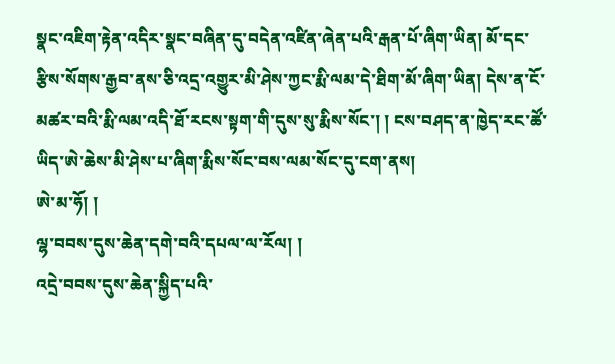སྣང་འཇིག་རྟེན་འདིར་སྣང་བཞིན་དུ་བདེན་འཛིན་ཞེན་པའི་རྒན་པོ་ཞིག་ཡིན། མོ་དང་རྩིས་སོགས་རྒྱབ་ནས་ཅི་འདྲ་འགྱུར་མི་ཤེས་ཀྱང་རྨི་ལམ་དེ་ཐིག་མོ་ཞིག་ཡིན། དེས་ན་ངོ་མཚར་བའི་རྨི་ལམ་འདི་ཐོ་རངས་སྟག་གི་དུས་སུ་རྨིས་སོང་། ། ངས་བཤད་ན་ཁྱེད་རང་ཚོ་ཡིད་ཨེ་ཆེས་མི་ཤེས་པ་ཞིག་རྨིས་སོང་བས་ལམ་སོང་དུ་ངག་ནས།
ཨེ་མ་ཧོ། །
ལྷ་བབས་དུས་ཆེན་དགེ་བའི་དཔལ་ལ་རོལ། །
འདྲེ་བབས་དུས་ཆེན་སྐྱིད་པའི་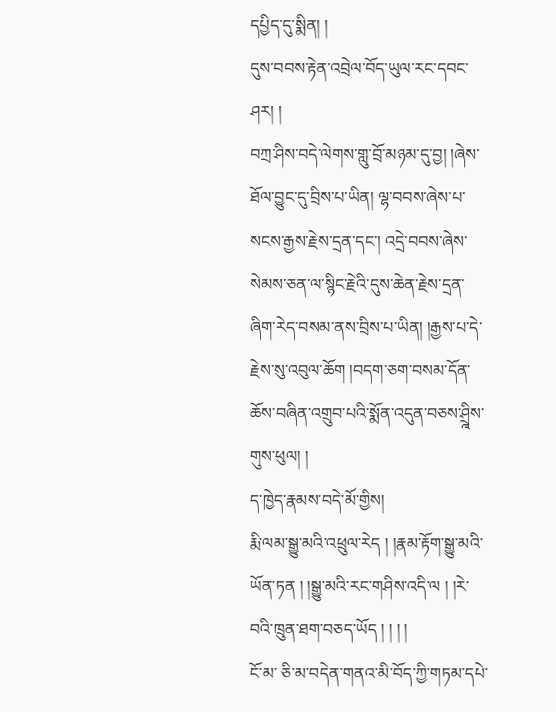དཔྱིད་དུ་སྨིན། །
དུས་བབས་རྟེན་འབྲེལ་བོད་ཡུལ་རང་དབང་ཤར། །
བཀྲ་ཤིས་བདེ་ལེགས་གླུ་བྲོ་མཉམ་དུ་བྱ། །ཞེས་ཐོལ་བྱུང་དུ་བྲིས་པ་ཡིན། ལྷ་བབས་ཞེས་པ་སངས་རྒྱས་རྗེས་དྲན་དང་། འདྲེ་བབས་ཞེས་སེམས་ཅན་ལ་སྙིང་རྗེའི་དུས་ཆེན་རྗེས་དྲན་ཞིག་རེད་བསམ་ནས་བྲིས་པ་ཡིན། །རྒྱས་པ་དེ་རྗེས་སུ་འབུལ་ཆོག །བདག་ཅག་བསམ་དོན་ཆོས་བཞིན་འགྲུབ་པའི་སྨོན་འདུན་བཅས་ཤྲྰིས་གུས་ཕུལ། །
ད་ཁྱེད་རྣམས་བདེ་མོ་གྱིས།
རྨི་ལམ་སྒྱུ་མའི་འཕྲུལ་རེད ། །རྣམ་རྟོག་སྒྱུ་མའི་ཡོན་ཏན ། །སྒྱུ་མའི་རང་གཤིས་འདི་ལ ། །རེ་བའི་ཁྲུན་ཐག་བཅད་ཡོད ། ། ། །
ངོ་མ་ ཅི་མ་བདེན་གནའ་མི་བོད་ཀྱི་གཏམ་དཔེ་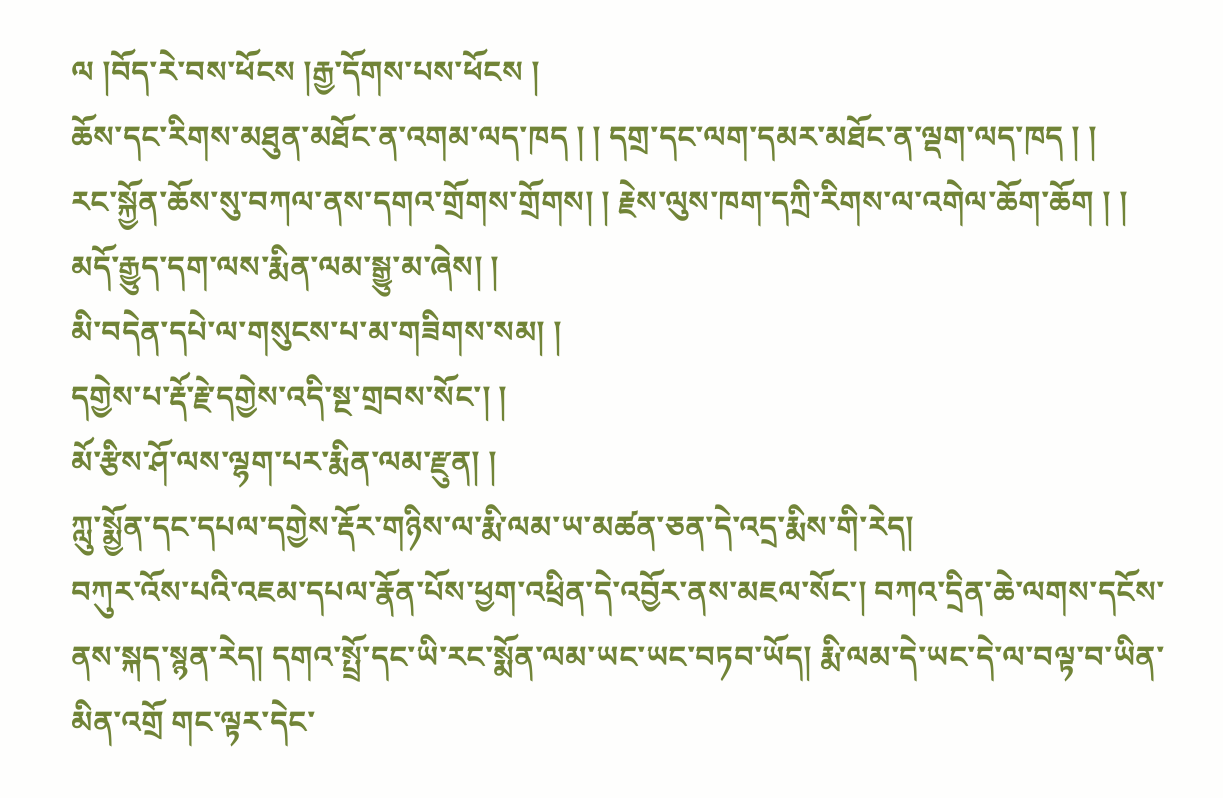ལ །བོད་རེ་བས་ཕོངས །རྒྱ་དོགས་པས་ཕོངས །
ཆོས་དང་རིགས་མཐུན་མཐོང་ན་འགམ་ལད་ཁད ། ། དགྲ་དང་ལག་དམར་མཐོང་ན་ལྡག་ལད་ཁད ། །
རང་སྐྱོན་ཆོས་སུ་བཀལ་ནས་དགའ་གྲོགས་གྲོགས། ། རྗེས་ལུས་ཁག་དཀྲི་རིགས་ལ་འགེལ་ཆོག་ཆོག ། །
མདོ་རྒྱུད་དག་ལས་རྨིན་ལམ་སྒྱུ་མ་ཞེས། །
མི་བདེན་དཔེ་ལ་གསུངས་པ་མ་གཟིགས་སམ། །
དགྱེས་པ་རྡོ་རྗེ་དགྱེས་འདི་སྔ་གྲབས་སོང་། །
མོ་རྩིས་ཤོ་ལས་ལྷག་པར་རྨིན་ལམ་རྫུན། །
ཀླུ་སྨྱོན་དང་དཔལ་དགྱེས་རྡོར་གཉིས་ལ་རྨི་ལམ་ཡ་མཚན་ཅན་དེ་འདྲ་རྨིས་གི་རེད།
བཀུར་འོས་པའི་འཇམ་དཔལ་རྣོན་པོས་ཕྱག་འཕྲིན་དེ་འབྱོར་ནས་མཇལ་སོང་། བཀའ་དྲིན་ཆེ་ལགས་དངོས་ནས་སྐད་སྙན་རེད། དགའ་སྤྲོ་དང་ཡི་རང་སྨོན་ལམ་ཡང་ཡང་བཏབ་ཡོད། རྨི་ལམ་དེ་ཡང་དེ་ལ་བལྟ་བ་ཡིན་མིན་འགྲོ གང་ལྟར་དེང་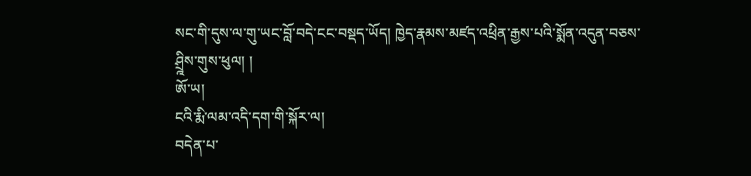སང་གི་དུས་ལ་གུ་ཡང་བློ་བདེ་ངང་བསྡད་ཡོད། ཁྱེད་རྣམས་མཛད་འཕྲིན་རྒྱས་པའི་སྨོན་འདུན་བཅས་ཤྲྰིས་གུས་ཕུལ། །
ཨོ་ཡ།
ངའི་རྨི་ལམ་འདི་དག་གི་སྐོར་ལ།
བདེན་པ་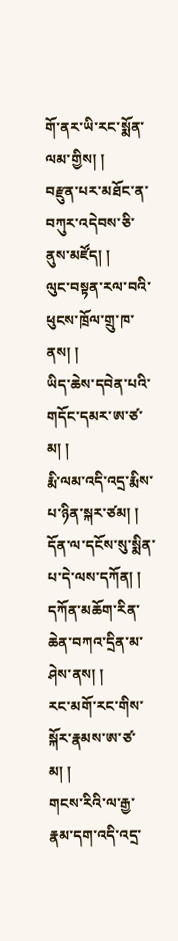གོ་ནར་ཡི་རང་སྨོན་ལམ་གྱིས། །
བརྫུན་པར་མཐོང་ན་བཀུར་འདེབས་ཅི་ནུས་མཛོད། །
ལུང་བསྟན་རལ་བའི་ཕུངས་ཁྲོལ་གྲུ་ཁ་ནས། །
ཡིད་ཆེས་དབེན་པའི་གདོང་དམར་ཨ་ཙ་མ། །
རྨི་ལམ་འདི་འདྲ་རྨིས་པ་ཉིན་སྐར་ཙམ། །
དོན་ལ་དངོས་སུ་སྨིན་པ་དེ་ལས་དཀོན། །
དཀོན་མཆོག་རིན་ཆེན་བཀའ་དྲིན་མ་ཤེས་ནས། །
རང་མགོ་རང་གིས་སྐོར་རྣམས་ཨ་ཙ་མ། །
གངས་རིའི་ལ་རྒྱ་རྣམ་དག་འདི་འདྲ་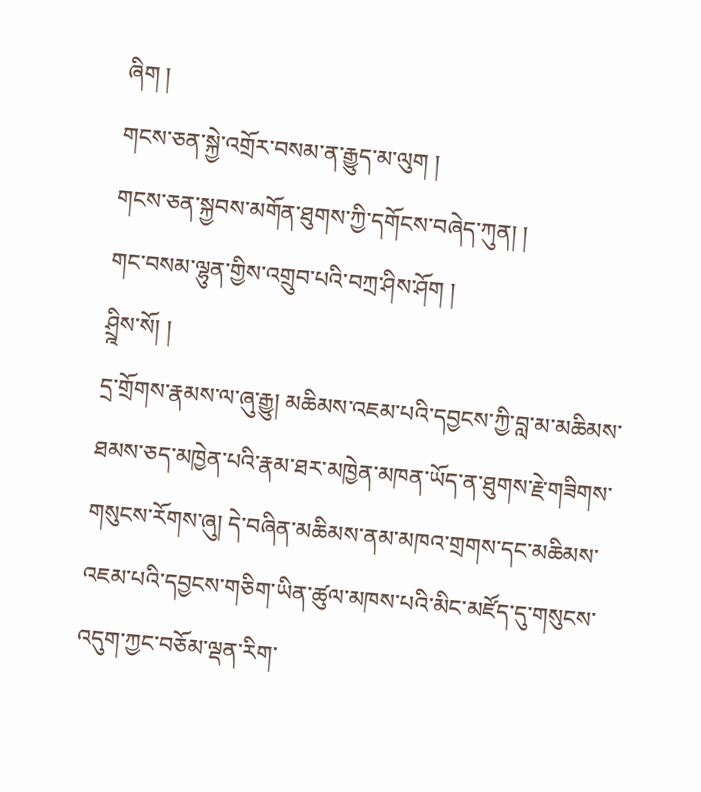ཞིག །
གངས་ཅན་སྐྱེ་འགྲོར་བསམ་ན་རྒྱུད་མ་ལུག །
གངས་ཅན་སྐྱབས་མགོན་ཐུགས་ཀྱི་དགོངས་བཞེད་ཀུན། །
གང་བསམ་ལྷུན་གྱིས་འགྲུབ་པའི་བཀྲ་ཤིས་ཤོག །
ཤྲྰིས་སོ། །
དྲ་གྲོགས་རྣམས་ལ་ཞུ་རྒྱུ། མཆིམས་འཇམ་པའི་དབྱངས་ཀྱི་བླ་མ་མཆིམས་ཐམས་ཅད་མཁྱེན་པའི་རྣམ་ཐར་མཁྱེན་མཁན་ཡོད་ན་ཐུགས་རྗེ་གཟིགས་གསུངས་རོགས་ཞུ། དེ་བཞིན་མཆིམས་ནམ་མཁའ་གྲགས་དང་མཆིམས་འཇམ་པའི་དབྱངས་གཅིག་ཡིན་ཚུལ་མཁས་པའི་མིང་མཛོད་དུ་གསུངས་འདུག་ཀྱང་བཅོམ་ལྡན་རིག་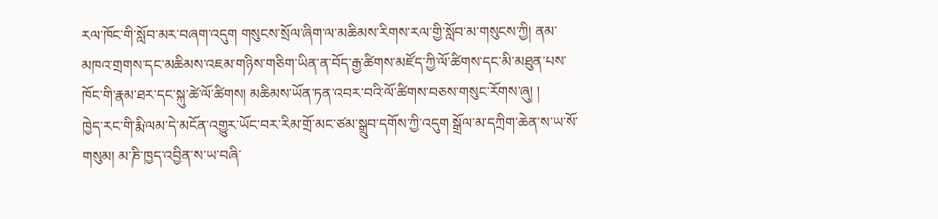རལ་ཁོང་གི་སློབ་མར་བཞག་འདུག གསུངས་སྲོལ་ཞིག་ལ་མཆིམས་རིགས་རལ་གྱི་སློབ་མ་གསུངས་ཀྱི། ནམ་མཁའ་གྲགས་དང་མཆིམས་འཇམ་གཉིས་གཅིག་ཡིན་ན་བོད་རྒྱ་ཚིགས་མཛོད་ཀྱི་ལོ་ཚིགས་དང་མི་མཐུན་པས་ཁོང་གི་རྣམ་ཐར་དང་སྐུ་ཚེ་ལོ་ཚིགས། མཆིམས་ཡོན་ཏན་འབར་བའི་ལོ་ཚིགས་བཅས་གསུང་རོགས་ཞུ། །
ཁྱེད་རང་གི་རྨི་ལམ་དེ་མངོན་འགྱུར་ཡོང་བར་རིམ་གྲོ་མང་ཙམ་སྒྲུབ་དགོས་ཀྱི་འདུག སྒྲོལ་མ་དཀྲིག་ཆེན་ས་ཡ་སོ་གསུམ། མ་ཎི་ཁྱད་འབྱིན་ས་ཡ་བཞི་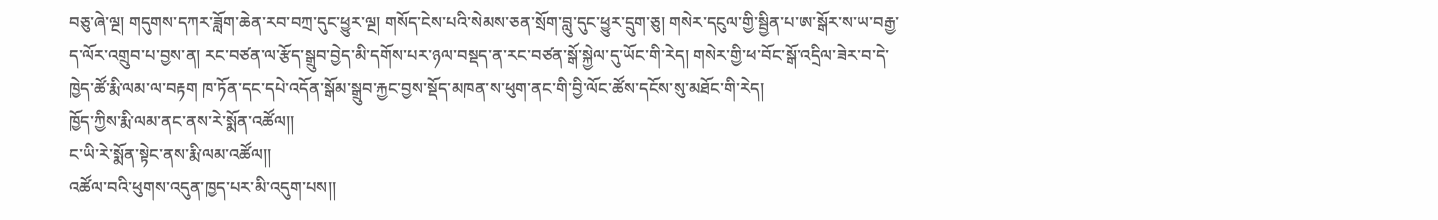བཅུ་ཞེ་ལྔ། གདུགས་དཀར་ཟློག་ཆེན་རབ་བཀྲ་དུང་ཕྱུར་ལྔ། གསོད་ངེས་པའི་སེམས་ཅན་སྲོག་བླུ་དུང་ཕྱུར་དྲུག་ཅུ། གསེར་དངུལ་གྱི་སྦྱིན་པ་ཨ་སྒོར་ས་ཡ་བརྒྱ་ད་ལོར་འགྲུབ་པ་བྱས་ན། རང་བཙན་ལ་རྩོད་སྒྲུབ་བྱེད་མི་དགོས་པར་ཉལ་བསྡད་ན་རང་བཙན་སྒོ་སྐྱེལ་དུ་ཡོང་གི་རེད། གསེར་གྱི་ཕ་བོང་སྒོ་འདྲིལ་ཟེར་བ་དེ་ཁྱེད་ཚོ་རྨི་ལམ་ལ་བརྟག ཁ་ཏོན་དང་དཔེ་འདོན་སྒོམ་སྒྲུབ་རྐྱང་བྱས་སྡོད་མཁན་ས་ཕུག་ནང་གི་བྱི་ལོང་ཚོས་དངོས་སུ་མཐོང་གི་རེད།
ཁྱོད་ཀྱིས་རྨི་ལམ་ནང་ནས་རེ་སྨོན་འཚོལ།།
ང་ཡི་རེ་སྨོན་སྟེང་ནས་རྨི་ལམ་འཚོལ།།
འཚོལ་བའི་ཕུགས་འདུན་ཁྱད་པར་མི་འདུག་པས།།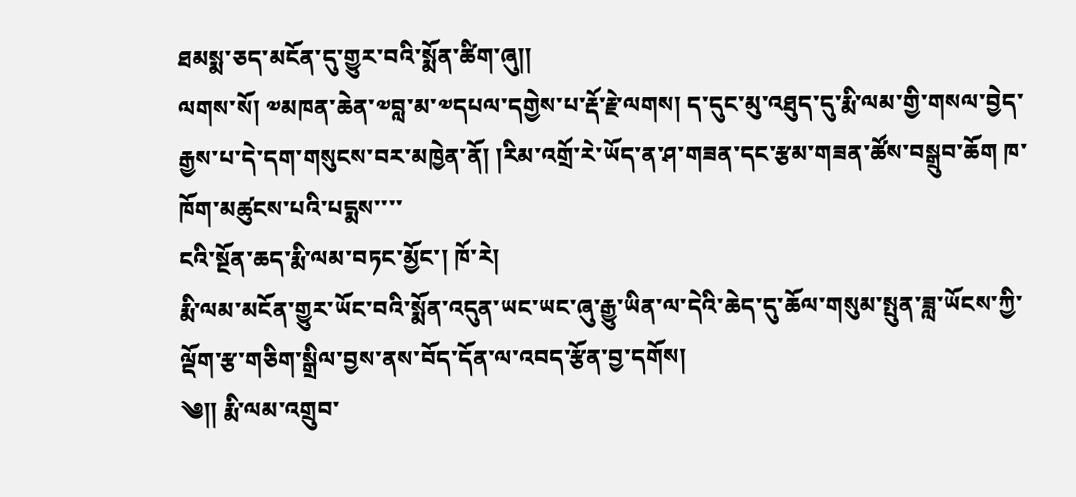ཐམསྨ་ཅད་མངོན་དུ་གྱུར་བའི་སྨོན་ཚིག་ཞུ།།
ལགས་སོ། ༧མཁན་ཆེན་༧བླ་མ་༧དཔལ་དགྱེས་པ་རྡོ་རྗེ་ལགས། ད་དུང་མུ་འཐུད་དུ་རྨི་ལམ་གྱི་གསལ་བྱེད་རྒྱས་པ་དེ་དག་གསུངས་བར་མཁྱེན་ནོ། །རིམ་འགྲོ་རེ་ཡོད་ན་ཤ་གཟན་དང་རྩམ་གཟན་ཚོས་བསྒྲུབ་ཆོག ཁ་ཁོག་མཚུངས་པའི་པདྨས་་་་
ངའི་སྔོན་ཆད་རྨི་ལམ་བཏང་མྱོང་། ཁོ་རེ།
རྨི་ལམ་མངོན་གྱུར་ཡོང་བའི་སྨོན་འདུན་ཡང་ཡང་ཞུ་རྒྱུ་ཡིན་ལ་དེའི་ཆེད་དུ་ཆོལ་གསུམ་སྤུན་ཟླ་ཡོངས་ཀྱི་ལྡོག་རྩ་གཅིག་སྒྲིལ་བྱས་ནས་བོད་དོན་ལ་འབད་རྩོན་བྱ་དགོས།
༄༎ རྨི་ལམ་འགྲུབ་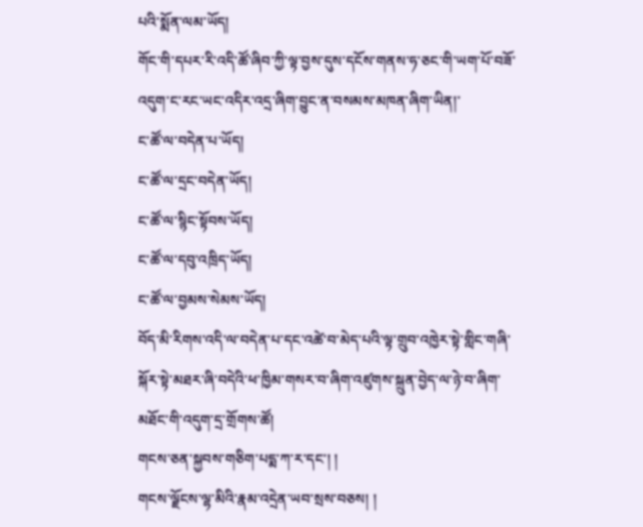པའི་སྨོན་ལམ་ཡོད།
གོང་གི་དཔར་རི་འདི་ཚོ་ཞིབ་ཀྱི་ལྟ་བྱས་དུས་དངོས་གནས་ཧ་ཅང་གི་ཡག་པོ་བཟོ་འདུག་ང་རང་ཡང་འདིར་འདྲ་ཞིག་བྱུང་ན་བསམས་མཁན་ཞིག་ཡིན།་
ང་ཚོ་ལ་བདེན་པ་ཡོད།
ང་ཚོ་ལ་དྲང་བདེན་ཡོད།
ང་ཚོ་ལ་སྙིང་སྟོབས་ཡོད།
ང་ཚོ་ལ་དབུ་འཁྲིད་ཡོད།
ང་ཚོ་ལ་བྱམས་སེམས་ཡོད།
བོད་མི་རིགས་འདི་ལ་བདེན་པ་དང་འཚེ་བ་མེད་པའི་ལྟ་གྲུབ་འཁྱེར་སྟེ་གླིང་གཞི་སྐོར་སྟེ་མཐར་ཞི་བདེའི་ཕ་ཁྱིམ་གསར་བ་ཞིག་འཛུགས་སྐྲུན་བྱེད་ལ་ཉེ་བ་ཞིག་མཐོང་གི་འདུག་དྲ་གྲོགས་ཚོ།
གངས་ཅན་སྐྱབས་གཅིག་པདྨ་ཀ་ར་དང་། །
གངས་ལྗོངས་ལྷ་མིའི་རྣམ་འདྲེན་ཡབ་སྲས་བཅས། །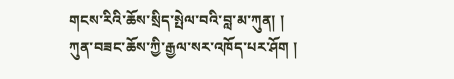གངས་རིའི་ཆོས་སྲིད་སྤེལ་བའི་བླ་མ་ཀུན། །
ཀུན་བཟང་ཆོས་ཀྱི་རྒྱལ་སར་འཁོད་པར་ཤོག །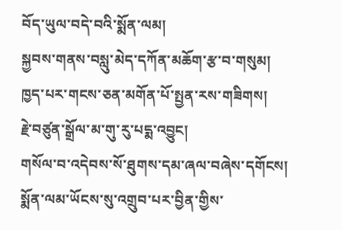བོད་ཡུལ་བདེ་བའི་སྨོན་ལམ།
སྐྱབས་གནས་བསླུ་མེད་དཀོན་མཆོག་རྩ་བ་གསུམ།
ཁྱད་པར་གངས་ཅན་མགོན་པོ་སྤྱན་རས་གཟིགས།
རྗེ་བཙུན་སྒྲོལ་མ་གུ་རུ་པདྨ་འབྱུང།
གསོལ་བ་འདེབས་སོ་ཐུགས་དམ་ཞལ་བཞེས་དགོངས།
སྨོན་ལམ་ཡོངས་སུ་འགྲུབ་པར་བྱིན་གྱིས་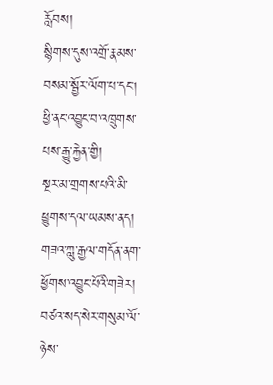རློབས།
སྙིགས་དུས་འགྲོ་རྣམས་བསམ་སྦྱོར་ལོག་པ་དང།
ཕྱི་ནང་འབྱུང་བ་འཁྲུགས་པས་རྒྱུ་རྐྱེན་གྱི།
སྔར་མ་གྲགས་པའི་མི་ཕྱུགས་དལ་ཡམས་ནད།
གཟའ་ཀླུ་རྒྱལ་གདོན་ནག་ཕྱོགས་འབྱུང་པོའི་གཟེར།
བཙའ་སད་སེར་གསུམ་ལོ་ཉེས་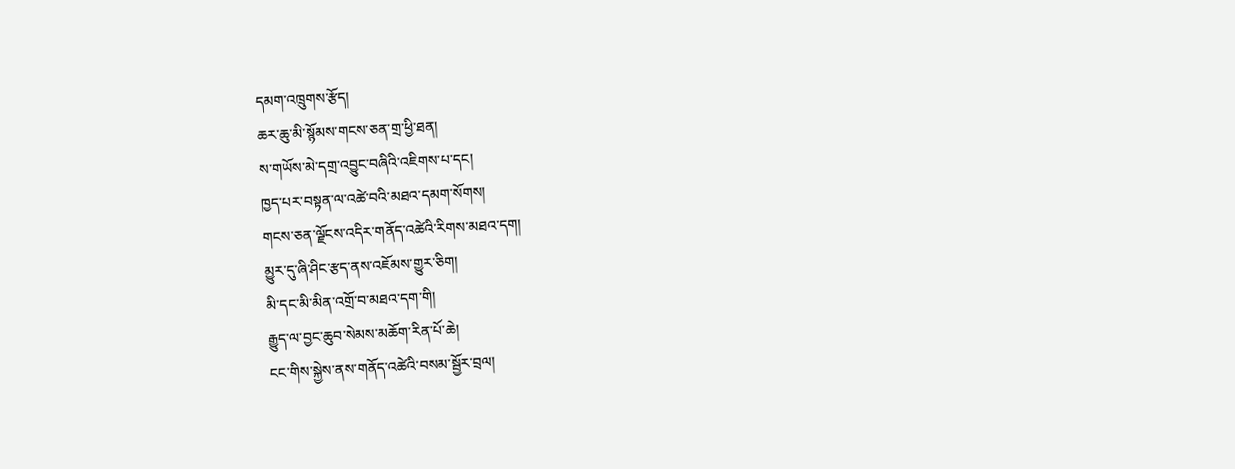དམག་འཁྲུགས་རྩོད།
ཆར་ཆུ་མི་སྙོམས་གངས་ཅན་གྲ་ཕྱི་ཐན།
ས་གཡོས་མེ་དགྲ་འབྱུང་བཞིའི་འཇིགས་པ་དང།
ཁྱད་པར་བསྟན་ལ་འཚེ་བའི་མཐའ་དམག་སོགས།
གངས་ཅན་ལྗོངས་འདིར་གནོད་འཚེའི་རིགས་མཐའ་དག།
མྱུར་དུ་ཞི་ཤིང་རྩད་ནས་འཇོམས་གྱུར་ཅིག།
མི་དང་མི་མིན་འགྲོ་བ་མཐའ་དག་གི།
རྒྱུད་ལ་བྱང་ཆུབ་སེམས་མཆོག་རིན་པོ་ཆེ།
ངང་གིས་སྐྱེས་ནས་གནོད་འཚེའི་བསམ་སྦྱོར་བྲལ།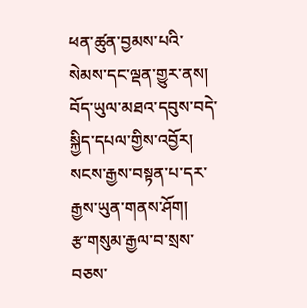ཕན་ཚུན་བྱམས་པའི་སེམས་དང་ལྡན་གྱུར་ནས།
བོད་ཡུལ་མཐའ་དབུས་བདེ་སྐྱིད་དཔལ་གྱིས་འབྱོར།
སངས་རྒྱས་བསྟན་པ་དར་རྒྱས་ཡུན་གནས་ཤོག།
རྩ་གསུམ་རྒྱལ་བ་སྲས་བཅས་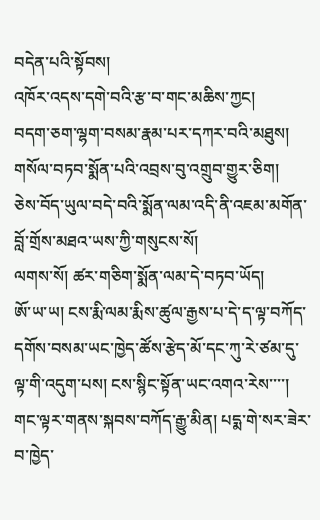བདེན་པའི་སྟོབས།
འཁོར་འདས་དགེ་བའི་རྩ་བ་གང་མཆིས་ཀྱང།
བདག་ཅག་ལྷག་བསམ་རྣམ་པར་དཀར་བའི་མཐུས།
གསོལ་བཏབ་སྨོན་པའི་འབྲས་བུ་འགྲུབ་གྱུར་ཅིག།
ཅེས་བོད་ཡུལ་བདེ་བའི་སྨོན་ལམ་འདི་ནི་འཇམ་མགོན་བློ་གྲོས་མཐའ་ཡས་ཀྱི་གསུངས་སོ།
ལགས་སོ། ཚར་གཅིག་སྨོན་ལམ་དེ་བཏབ་ཡོད།
ཨོ་ཡ་ཡ། ངས་རྨི་ལམ་རྨིས་ཚུལ་རྒྱས་པ་དེ་ད་ལྟ་བཀོད་དགོས་བསམ་ཡང་ཁྱེད་ཚོས་རྩེད་མོ་དང་ཀུ་རེ་ཙམ་དུ་ལྟ་གི་འདུག་པས། ངས་སྙིང་སྟོན་ཡང་འགའ་རེས་་་་། གང་ལྟར་གནས་སྐབས་བཀོད་རྒྱུ་མིན། པདྨ་གེ་སར་ཟེར་བ་ཁྱེད་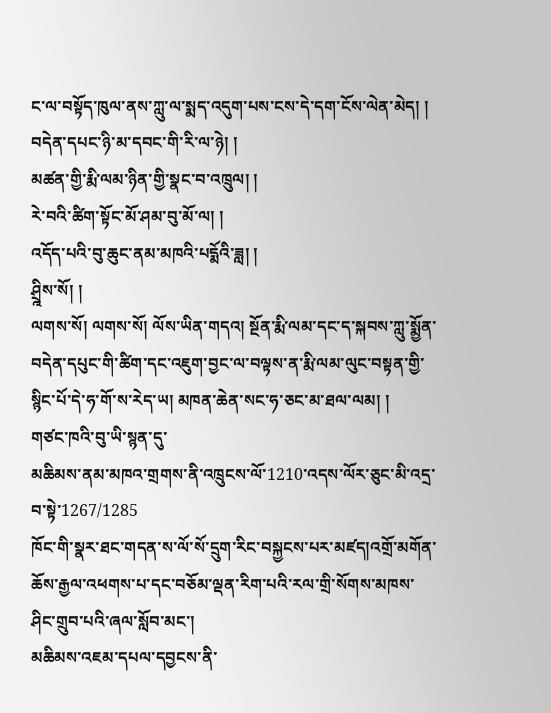ང་ལ་བསྟོད་ཁུལ་ནས་ཀླུ་ལ་སྨད་འདུག་པས་ངས་དེ་དག་ངོས་ལེན་མེད། །
བདེན་དཔང་ཉི་མ་དབང་གི་རི་ལ་ཉེ། །
མཚན་གྱི་རྨི་ལམ་ཉིན་གྱི་སྣང་བ་འཁྲུལ། །
རེ་བའི་ཚིག་སྟོང་མོ་ཤམ་བུ་མོ་ལ། །
འདོད་པའི་བུ་ཆུང་ནམ་མཁའི་པདྨོའི་ཟླ། །
ཤྲྰིས་སོ། །
ལགས་སོ། ལགས་སོ། ལོས་ཡིན་གདའ། སྔོན་རྨི་ལམ་དང་ད་སྐབས་ཀླུ་སྨྱོན་བདེན་དཔུང་གི་ཚིག་དང་འཇུག་བྱང་ལ་བལྟས་ན་རྨི་ལམ་ལུང་བསྟན་གྱི་སྙིང་པོ་དེ་ཧ་གོ་ས་རེད་ཡ། མཁན་ཆེན་སང་ཧ་ཅང་མ་ཐལ་ལམ། །
གཙང་ཁའི་བུ་ཡི་སྙན་དུ་
མཆིམས་ནམ་མཁའ་གྲགས་ནི་འཁྲུངས་ལོ་1210་འདས་ལོར་ཅུང་མི་འདྲ་བ་སྟེ་1267/1285
ཁོང་གི་སྣར་ཐང་གདན་ས་ལོ་སོ་དྲུག་རིང་བསྐྱངས་པར་མཛད།འགྲོ་མགོན་ཆོས་རྒྱལ་འཕགས་པ་དང་བཅོམ་ལྡན་རིག་པའི་རལ་གྲི་སོགས་མཁས་ཤིང་གྲུབ་པའི་ཞལ་སློབ་མང་།
མཆིམས་འཇམ་དཔལ་དབྱངས་ནི་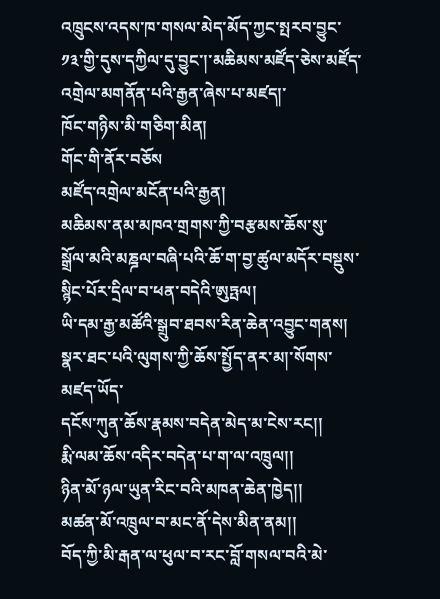འཁྲུངས་འདས་ཁ་གསལ་མེད་མོད་ཀྱང་སྤརབ་བྱུང་༡༣་གྱི་དུས་དཀྱིལ་དུ་བྱུང་།་མཆིམས་མཛོད་ཅེས་མཛོད་འགྲེལ་མགནོན་པའི་རྒྱན་ཞེས་པ་མཛད།་
ཁོང་གཉིས་མི་གཅིག་མིན།
གོང་གི་ནོར་བཅོས
མཛོད་འགྲེལ་མངོན་པའི་རྒྱན།
མཆིམས་ནམ་མཁའ་གྲགས་ཀྱི་བརྩམས་ཆོས་སུ་
སྒྲོལ་མའི་མཎྜལ་བཞི་པའི་ཆོ་ག་བྱ་ཚུལ་མདོར་བསྡུས་སྙིང་པོར་དྲིལ་བ་ཕན་བདེའི་ཨུཏྤལ།
ཡི་དམ་རྒྱ་མཚོའི་སྒྲུབ་ཐབས་རིན་ཆེན་འབྱུང་གནས།
སྣར་ཐང་པའི་ལུགས་ཀྱི་ཆོས་སྤྱོད་ནར་མ།་སོགས་མཛད་ཡོད་
དངོས་ཀུན་ཆོས་རྣམས་བདེན་མེད་མ་ངེས་རང།།
རྨི་ལམ་ཆོས་འདིར་བདེན་པ་ག་ལ་འཁྲུལ།།
ཉིན་མོ་ཉལ་ཡུན་རིང་བའི་མཁན་ཆེན་ཁྱེད།།
མཚན་མོ་འཁྲུལ་བ་མང་ནོ་དེས་མིན་ནམ།།
བོད་ཀྱི་མི་རྒན་ལ་ཕུལ་བ་རང་བློ་གསལ་བའི་མེ་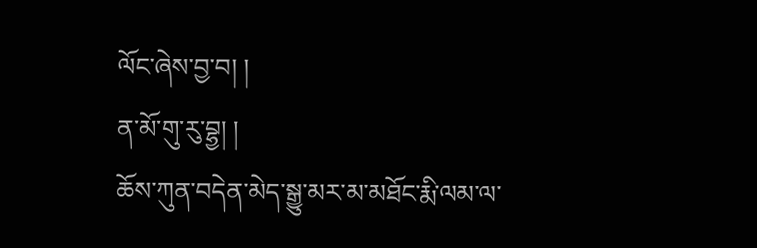ལོང་ཞེས་བྱ་བ། །
ན་མོ་གུ་རུ་བྷྱ། །
ཆོས་ཀུན་བདེན་མེད་སྒྱུ་མར་མ་མཐོང་རྨི་ལམ་ལ་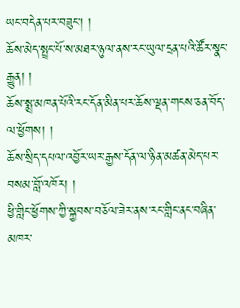ཡང་བདེན་པར་བཟུང་། །
ཆོས་མེད་སྤྲང་པོ་ས་མཐར་ཉུལ་ནས་རང་ཡུལ་དྲན་པའི་ཚོར་སྣང་རྒྱུན། །
ཆོས་སྨྲ་མཁན་པོའི་རང་དོན་མིན་པར་ཆོས་ལྡན་གངས་ཅན་བོད་ལ་ཕྱོགས། །
ཆོས་སྲིད་དཔལ་འབྱོར་ཡར་རྒྱས་དོན་ལ་ཉིན་མཚན་མེད་པར་བསམ་བློ་འཁོར། །
ཕྱི་གླིང་ཕྱོགས་ཀྱི་སྐྱབས་བཅོལ་ཟེར་ནས་རང་གླིང་ནང་བཞིན་མཁར་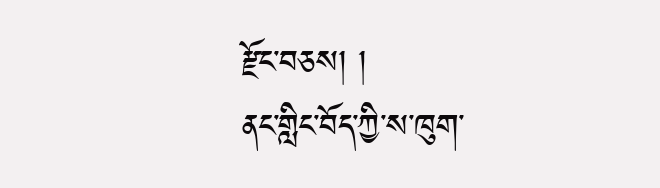རྫོང་བཅས། །
ནང་གླིང་བོད་ཀྱི་ས་ཁུག་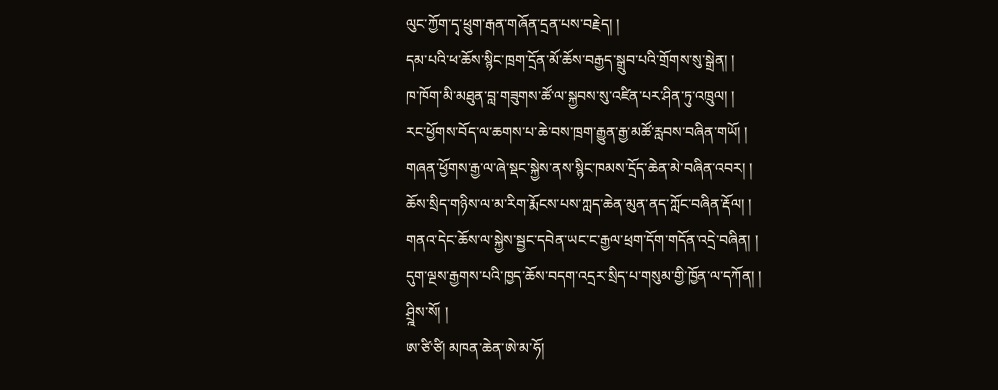ལུང་ཀྱོག་དྭ་ཕྲུག་རྒན་གཞོན་དྲན་པས་བརྗེད། །
དམ་པའི་ཕ་ཆོས་སྙིང་ཁྲག་དྲོན་མོ་ཆོས་བརྒྱད་སྒྲུབ་པའི་གྲོགས་སུ་སྒྲེན། །
ཁ་ཁོག་མི་མཐུན་བླ་གཟུགས་ཚོ་ལ་སྐྱབས་སུ་འཛིན་པར་ཤིན་ཏུ་འཁྲུལ། །
རང་ཕྱོགས་བོད་ལ་ཆགས་པ་ཆེ་བས་ཁྲག་རྒྱུན་རྒྱ་མཚོ་རླབས་བཞིན་གཡོ། །
གཞན་ཕྱོགས་རྒྱ་ལ་ཞེ་སྡང་སྐྱེས་ནས་སྙིང་ཁམས་དྲོད་ཆེན་མེ་བཞིན་འབར། །
ཆོས་སྲིད་གཉིས་ལ་མ་རིག་རྨོངས་པས་ཀླད་ཆེན་མུན་ནད་ཀློང་བཞིན་རྡོལ། །
གནའ་དེང་ཆོས་ལ་སྐྱེས་སྦྱང་དབེན་ཡང་ང་རྒྱལ་ཕྲག་དོག་གདོན་འདྲེ་བཞིན། །
དུག་ལྔས་རྒྱགས་པའི་ཁྱད་ཆོས་བདག་འདྲར་སྲིད་པ་གསུམ་གྱི་ཁྱོན་ལ་དཀོན། །
ཤྲྰིས་སོ། །
ཨ་ཙི་ཙི། མཁན་ཆེན་ཨེ་མ་ཧོ།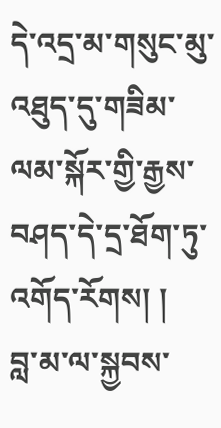དེ་འདྲ་མ་གསུང་མུ་འཐུད་དུ་གཟིམ་ལམ་སྐོར་གྱི་རྒྱས་བཤད་དེ་དྲ་ཐོག་ཏུ་འགོད་རོགས། །
བླ་མ་ལ་སྐྱབས་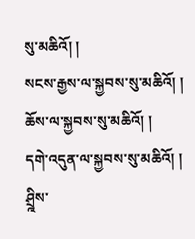སུ་མཆིའོ། །
སངས་རྒྱས་ལ་སྐྱབས་སུ་མཆིའོ། །
ཆོས་ལ་སྐྱབས་སུ་མཆིའོ། །
དགེ་འདུན་ལ་སྐྱབས་སུ་མཆིའོ། །
ཤྲྰིས་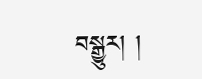བསྒྱུར། །